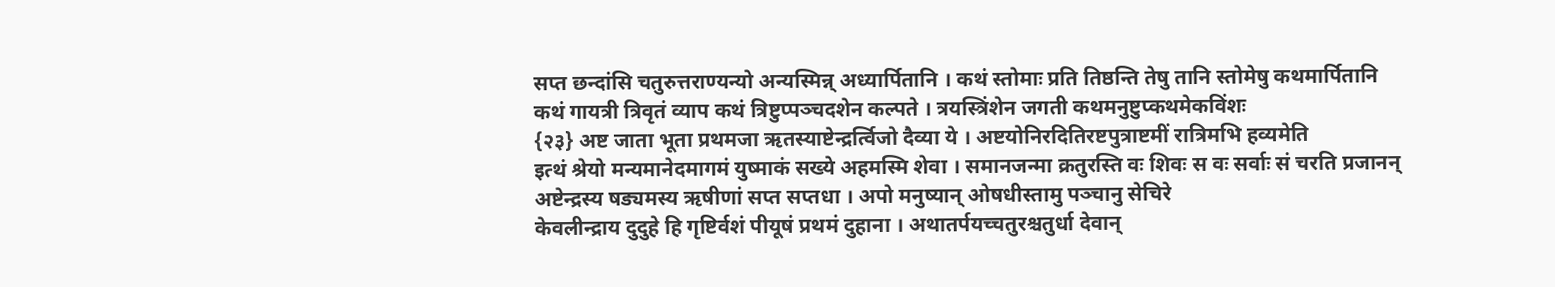सप्त छन्दांसि चतुरुत्तराण्यन्यो अन्यस्मिन्न् अध्यार्पितानि । कथं स्तोमाः प्रति तिष्ठन्ति तेषु तानि स्तोमेषु कथमार्पितानि
कथं गायत्री त्रिवृतं व्याप कथं त्रिष्टुप्पञ्चदशेन कल्पते । त्रयस्त्रिंशेन जगती कथमनुष्टुप्कथमेकविंशः
{२३} अष्ट जाता भूता प्रथमजा ऋतस्याष्टेन्द्रर्त्विजो दैव्या ये । अष्टयोनिरदितिरष्टपुत्राष्टमीं रात्रिमभि हव्यमेति
इत्थं श्रेयो मन्यमानेदमागमं युष्माकं सख्ये अहमस्मि शेवा । समानजन्मा क्रतुरस्ति वः शिवः स वः सर्वाः सं चरति प्रजानन्
अष्टेन्द्रस्य षड्यमस्य ऋषीणां सप्त सप्तधा । अपो मनुष्यान् ओषधीस्तामु पञ्चानु सेचिरे
केवलीन्द्राय दुदुहे हि गृष्टिर्वशं पीयूषं प्रथमं दुहाना । अथातर्पयच्चतुरश्चतुर्धा देवान्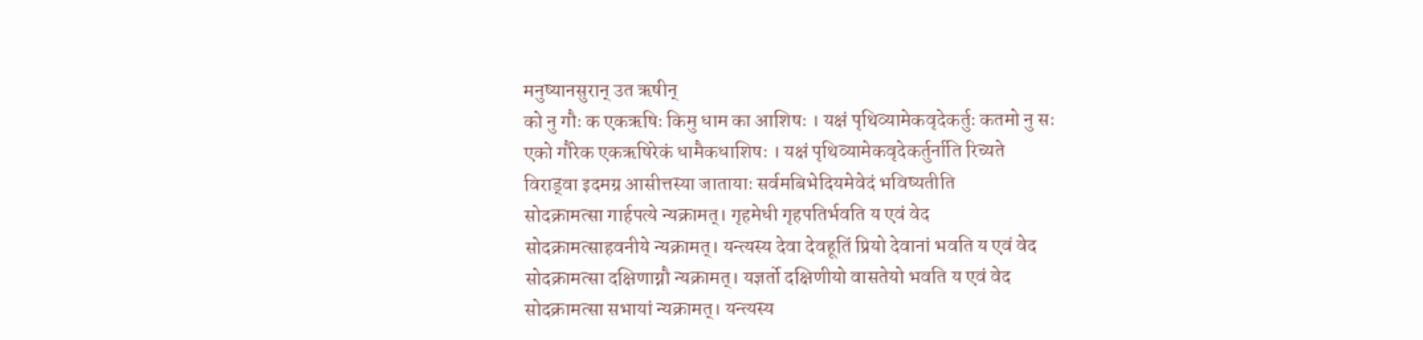मनुष्यानसुरान् उत ऋषीन्
को नु गौः क एकऋषिः किमु धाम का आशिषः । यक्षं पृथिव्यामेकवृदेकर्तुः कतमो नु सः
एको गौरेक एकऋषिरेकं धामैकधाशिषः । यक्षं पृथिव्यामेकवृदेकर्तुर्नाति रिच्यते
विराड्वा इदमग्र आसीत्तस्या जातायाः सर्वमबिभेदियमेवेदं भविष्यतीति
सोदक्रामत्सा गार्हपत्ये न्यक्रामत्। गृहमेधी गृहपतिर्भवति य एवं वेद
सोदक्रामत्साहवनीये न्यक्रामत्। यन्त्यस्य देवा देवहूतिं प्रियो देवानां भवति य एवं वेद
सोदक्रामत्सा दक्षिणाग्नौ न्यक्रामत्। यज्ञर्तो दक्षिणीयो वासतेयो भवति य एवं वेद
सोदक्रामत्सा सभायां न्यक्रामत्। यन्त्यस्य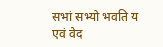सभां सभ्यो भवति य एवं वेद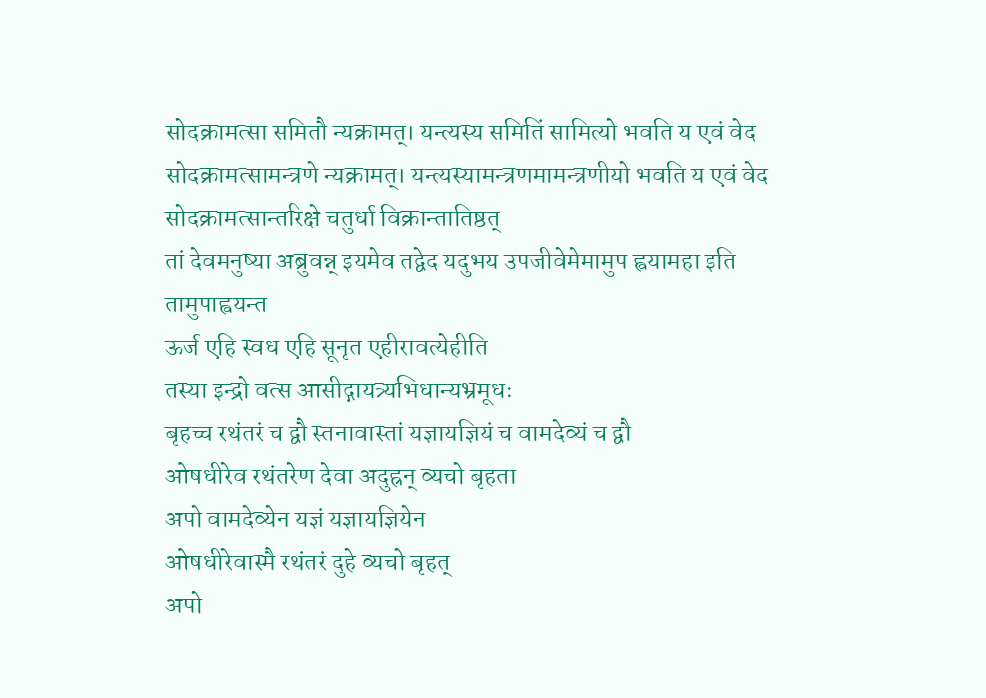सोदक्रामत्सा समितौ न्यक्रामत्। यन्त्यस्य समितिं सामित्यो भवति य एवं वेद
सोदक्रामत्सामन्त्रणे न्यक्रामत्। यन्त्यस्यामन्त्रणमामन्त्रणीयो भवति य एवं वेद
सोदक्रामत्सान्तरिक्षे चतुर्धा विक्रान्तातिष्ठत्
तां देवमनुष्या अब्रुवन्न् इयमेव तद्वेद यदुभय उपजीवेमेमामुप ह्वयामहा इति
तामुपाह्वयन्त
ऊर्ज एहि स्वध एहि सूनृत एहीरावत्येहीति
तस्या इन्द्रो वत्स आसीद्गायत्र्यभिधान्यभ्रमूधः
बृहच्च रथंतरं च द्वौ स्तनावास्तां यज्ञायज्ञियं च वामदेव्यं च द्वौ
ओषधीरेव रथंतरेण देवा अदुह्रन् व्यचो बृहता
अपो वामदेव्येन यज्ञं यज्ञायज्ञियेन
ओषधीरेवास्मै रथंतरं दुहे व्यचो बृहत्
अपो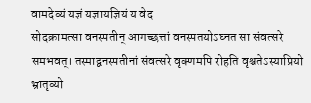वामदेव्यं यज्ञं यज्ञायज्ञियं य वेद
सोदक्रामत्सा वनस्पतीन् आगच्छत्तां वनस्पतयोऽघ्नत सा संवत्सरे समभवत्। तस्माद्वनस्पतीनां संवत्सरे वृक्णमपि रोहति वृश्चतेऽस्याप्रियो भ्रातृव्यो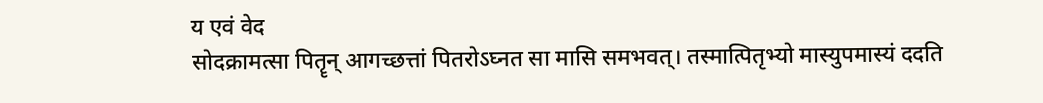य एवं वेद
सोदक्रामत्सा पितॄन् आगच्छत्तां पितरोऽघ्नत सा मासि समभवत्। तस्मात्पितृभ्यो मास्युपमास्यं ददति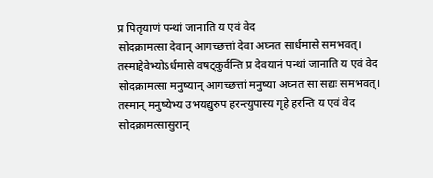प्र पितृयाणं पन्थां जानाति य एवं वेद
सोदक्रामत्सा देवान् आगच्छत्तां देवा अघ्नत सार्धमासे समभवत्। तस्माद्देवेभ्योऽर्धमासे वषट्कुर्वन्ति प्र देवयानं पन्थां जानाति य एवं वेद
सोदक्रामत्सा मनुष्यान् आगच्छत्तां मनुष्या अघ्नत सा सद्यः समभवत्। तस्मान् मनुष्येभ्य उभयद्युरुप हरन्त्युपास्य गृहे हरन्ति य एवं वेद
सोदक्रामत्सासुरान्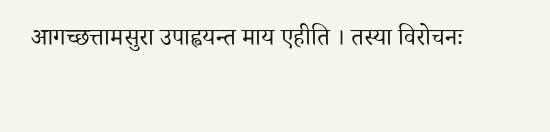आगच्छत्तामसुरा उपाह्वयन्त माय एहीति । तस्या विरोचनः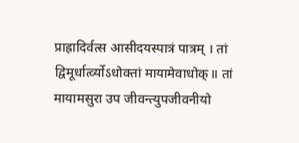प्राह्रादिर्वत्स आसीदयस्पात्रं पात्रम् । तां द्विमूर्धार्त्व्योऽधोक्तां मायामेवाधोक्॥ तां मायामसुरा उप जीवन्त्युपजीवनीयो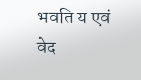भवति य एवं वेद